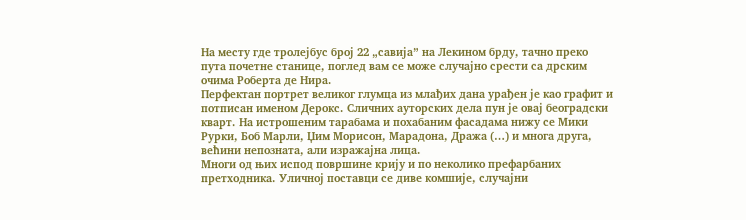На месту где тролејбус број 22 „савија” на Лекином брду, тачно преко пута почетне станице, поглед вам се може случајно срести са дрским очима Роберта де Нира.
Перфектан портрет великог глумца из млађих дана урађен је као графит и потписан именом Дерокс. Сличних ауторских дела пун је овај београдски кварт. На истрошеним тарабама и похабаним фасадама нижу се Мики Рурки, Боб Марли, Џим Морисон, Марадона, Дража (…) и многа друга, већини непозната, али изражајна лица.
Многи од њих испод површине крију и по неколико префарбаних претходника. Уличној поставци се диве комшије, случајни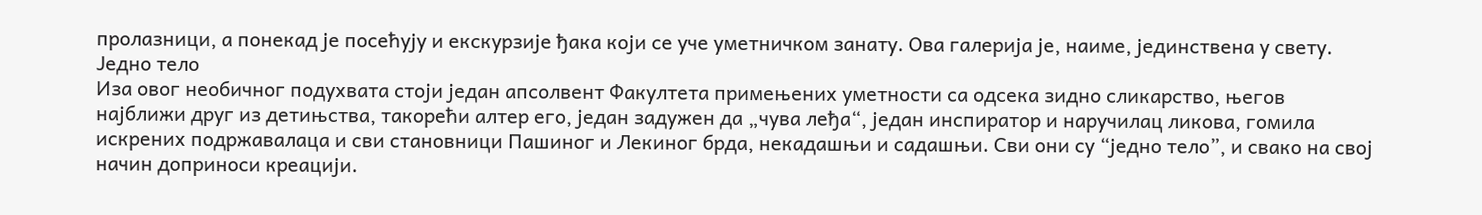пролазници, а понекад је посећују и екскурзије ђака који се уче уметничком занату. Ова галерија је, наиме, јединствена у свету.
Једно тело
Иза овог необичног подухвата стоји један апсолвент Факултета примењених уметности са одсека зидно сликарство, његов најближи друг из детињства, такорећи алтер его, један задужен да „чува леђа“, један инспиратор и наручилац ликова, гомила искрених подржавалаца и сви становници Пашиног и Лекиног брда, некадашњи и садашњи. Сви они су “једно тело”, и свако на свој начин доприноси креацији.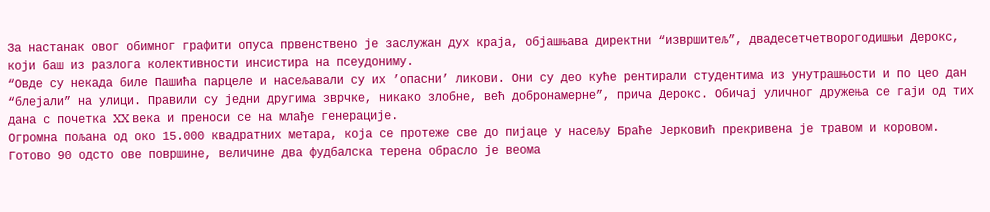За настанак овог обимног графити опуса првенствено је заслужан дух краја, објашњава директни “извршитељ”, двадесетчетворогодишњи Дерокс, који баш из разлога колективности инсистира на псеудониму.
“Овде су некада биле Пашића парцеле и насељавали су их ’опасни’ ликови. Они су део куће рентирали студентима из унутрашњости и по цео дан “блејали” на улици. Правили су једни другима зврчке, никако злобне, већ добронамерне”, прича Дерокс. Обичај уличног дружења се гаји од тих дана с почетка XX века и преноси се на млађе генерације.
Огромна пољана од око 15.000 квадратних метара, која се протеже све до пијаце у насељу Браће Јерковић прекривена је травом и коровом. Готово 90 одсто ове површине, величине два фудбалска терена обрасло је веома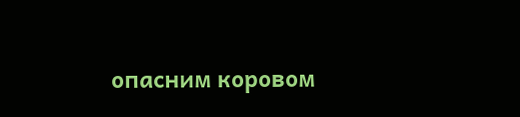опасним коровом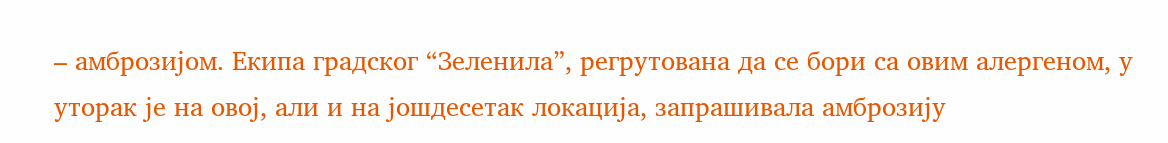– амброзијом. Екипа градског “Зеленила”, регрутована да се бори са овим алергеном, у уторак је на овој, али и на јошдесетак локација, запрашивала амброзију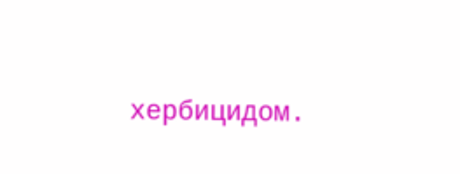хербицидом.